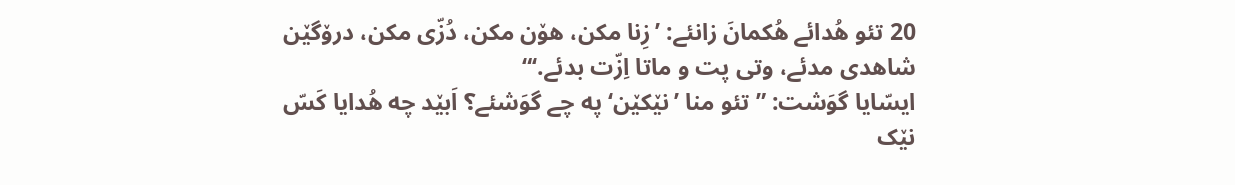20 تئو هُدائے هُکمانَ زانئے: ’زِنا مکن، هۆن مکن، دُزّی مکن، درۆگێن شاهدی مدئے، وتی پت و ماتا اِزّت بدئے.‘“
ایسّایا گوَشت: ”تئو منا ’نێکێن‘ په چے گوَشئے؟ اَبێد چه هُدایا کَسّ نێک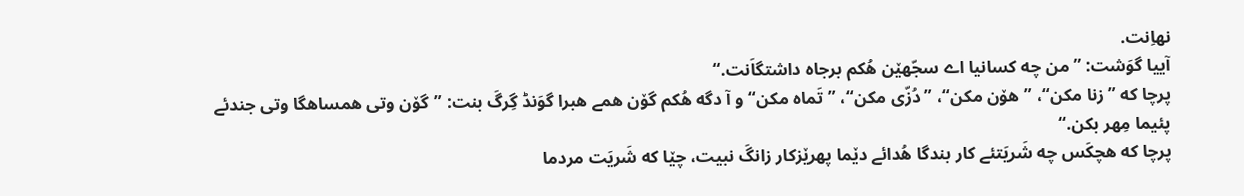نهاِنت.
آییا گوَشت: ”من چه کسانیا اے سجّهێن هُکم برجاه داشتگاَنت.“
پرچا که ”زنا مکن“، ”هۆن مکن“، ”دُزّی مکن“، ”تَماه مکن“ و آ دگه هُکم گۆن همے هبرا گوَنڈ گِرگَ بنت: ”گۆن وتی همساهگا وتی جندئے پئیما مِهر بکن.“
پرچا که هچکَس چه شَریَتئے کار بندگا هُدائے دێما پهرێزکار زانگَ نبیت، چێا که شَریَت مردما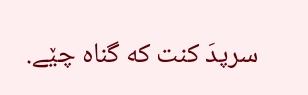سرپدَ کنت که گناه چێے.